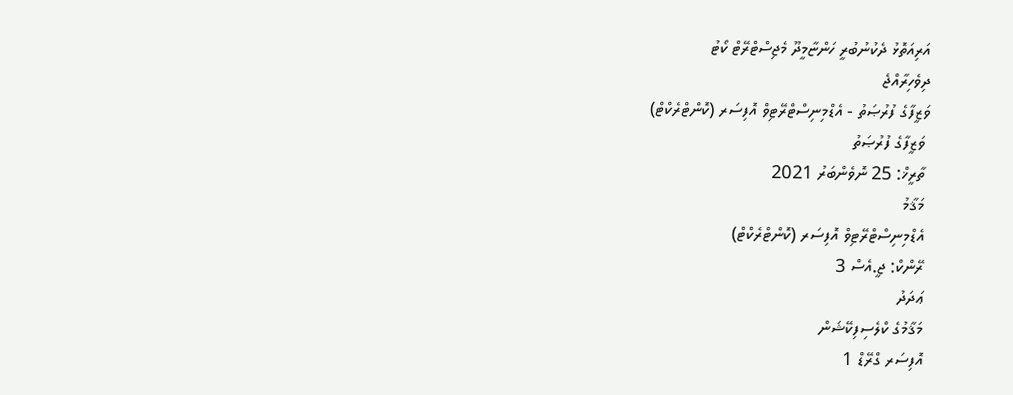އަރިއަތޮޅު ދެކުނުބުރީ ހަންޏާމީދޫ މެޖިސްޓްރޭޓް ކޯޓު
ދިވެހިރާއްޖެ
ވަޒީފާގެ ފުރުޞަތު - އެޑްމިނިސްޓްރޭޓިވް އޮފިސަރ (ކޮންޓްރެކްޓް)
 ވަޒީފާގެ ފުރުޞަތު
 ތާރީޚް: 25 ނޮވެންބަރު 2021
 މަޤާމު
 އެޑްމިނިސްޓްރޭޓިވް އޮފިސަރ (ކޮންޓްރެކްޓް)
 ރޭންކް: ޖީ.އެސް 3
 ޢަދަދު
 މަޤާމުގެ ކްލެސިފިކޭޝަން
 އޮފިސަރ ގްރޭޑް 1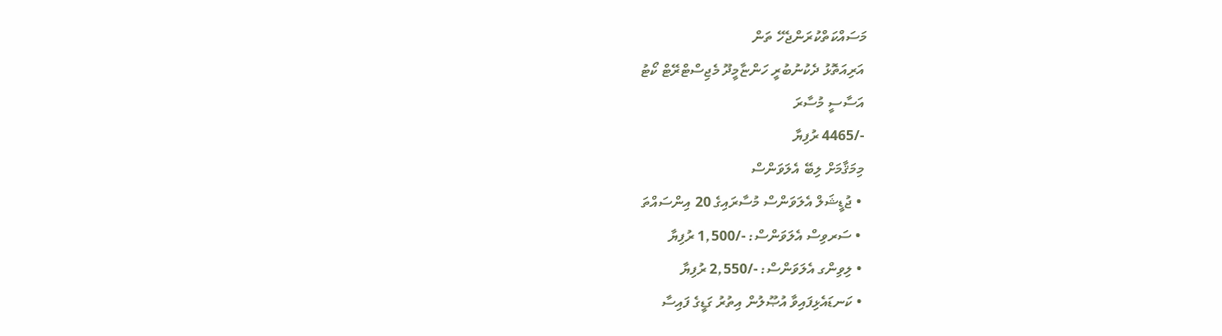މަސައްކަތްކުރަންޖެހޭ ތަން
 އަރިއަތޮޅު ދެކުނުބުރީ ހަންޏާމީދޫ މެޖިސްޓްރޭޓް ކޯޓު
 އަސާސީ މުސާރަ
 -/4465 ރުފިޔާ
 މިމަޤާމަށް ލިބޭ އެލަވަންސް
  • ޖުޑީޝަލް އެލަވަންސް މުސާރައިގެ 20 އިންސައްތަ
  • ސަރވިސް އެލަވަންސް: -/1,500 ރުފިޔާ
  • ލިވިންގ އެލަވަންސް: -/2,550 ރުފިޔާ
  • ކަނޑައެޅިފައިވާ އުޞޫލުން އިތުރު ގަޑީގެ ފައިސާ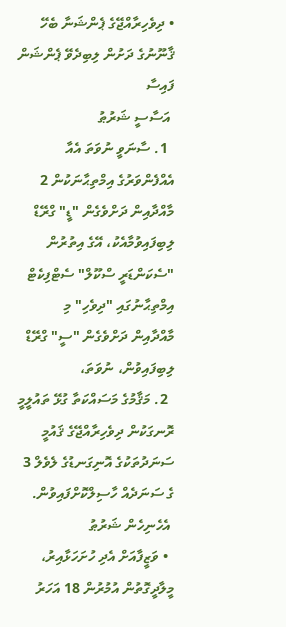• ދިވެހިރާއްޖޭގެ ޕެންޝަނާ ބެހޭ ޤާނޫނުގެ ދަށުން ލިބިދެވޭ ޕެންޝަން ފައިސާ
 އަސާސީ ޝަރުޠު
  1. ސާނަވީ ނުވަތަ އެއާ އެއްފެންވަރުގެ އިމްތިޙާނަކުން 2 މާއްދާއިން ދަށްވެގެން "ޑީ" ގްރޭޑް ލިބިފައިވުމާއެކު، އޭގެ އިތުރުން "ސެކަންޑަރީ ސްކޫލް" ސެޓްފިކެޓް އިމްތިޙާނުގައި "ދިވެހި" މި މާއްދާއިން ދަށްވެގެން "ސީ" ގްރޭޑް ލިބިފައިވުން، ނުވަތަ،
  2. މަޤާމުގެ މަސައްކަތާ ގުޅޭ ތައުލީމީ ރޮނގަކުން ދިވެހިރާއްޖޭގެ ޤައުމީ ސަނަދުތަކުގެ އޮނިގަނޑުގެ ލެވެލް 3 ގެ ސަނަދެއް ހާސިލްކޮށްފައިވުން.
 އެހެނިހެން ޝަރުޠު
  • ވަޒީފާއަށް އެދި ހުށަހަޅާއިރު، މީލާދީގޮތުން އުމުރުން 18 އަހަރު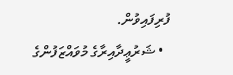ފުރިފައިވުން.
  • ޝަރުޢީދާއިރާގެ މުވައްޒަފުންގެ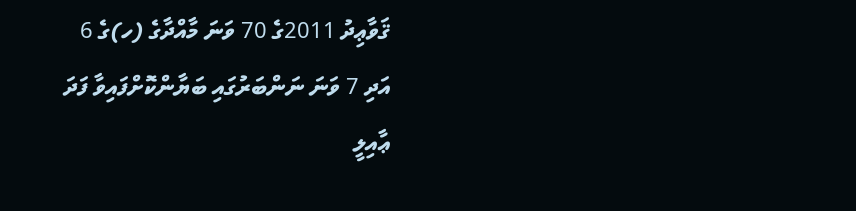ޤަވާޢިދު 2011ގެ 70 ވަނަ މާއްދާގެ (ހ)ގެ 6 އަދި 7 ވަނަ ނަންބަރުގައި ބަޔާންކޮށްފައިވާ ފަދަ ޢާއިލީ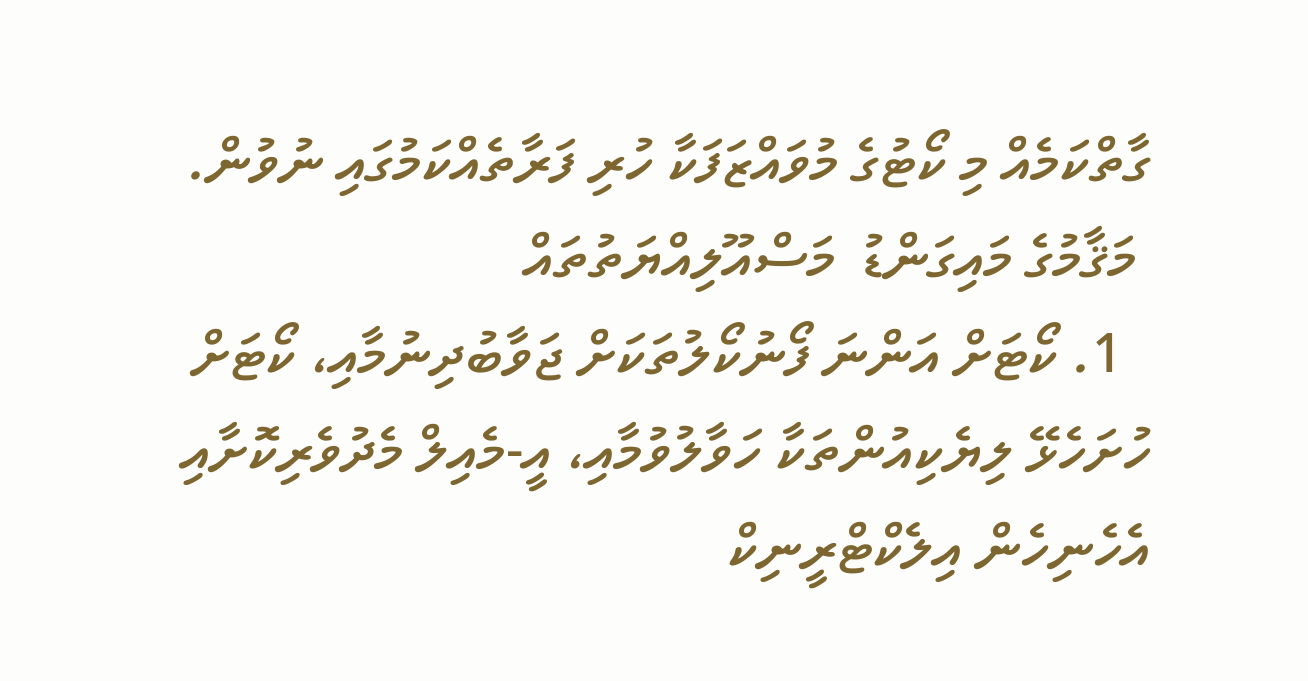ގާތްކަމެއް މި ކޯޓުގެ މުވައްޒަފަކާ ހުރި ފަރާތެއްކަމުގައި ނުވުން.
 މަޤާމުގެ މައިގަންޑު  މަސްއޫލިއްޔަތުތައް
  1. ކޯޓަށް އަންނަ ފޯނުކޯލުތަކަށް ޖަވާބުދިނުމާއި، ކޯޓަށް ހުށަހެޅޭ ލިޔެކިއުންތަކާ ހަވާލުވުމާއި، އީ-މެއިލް މެދުވެރިކޮށާއި އެހެނިހެން އިލެކްޓްރީނިކް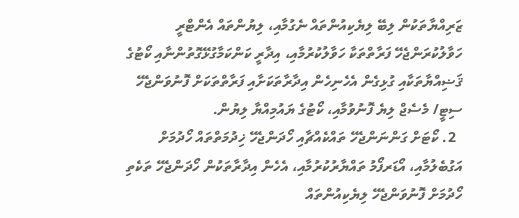ޒަރިއްޔާތަކުން ލިބޭ ލިޔެކިއުންތައް ނެގުމާއި، ލިޔުންތައް އެންޓްރީ ހަވާލުކުރަންޖެހޭ ފަރާތްތަކާ ހަވާލުކުރުމާއި، އިދާރީ ކަންކަމާގުޅޭގޮތުންނާއި ކޯޓުގެ ޤަޟިއްޔާތަކާއި ގުޅިގެން އެހެނިހެން އިދާރާތަކަށާއި ފަރާތްތަކަށް ފޮނުވަންޖެހޭ ސިޓީ/ މެސެޖް ލިޔެ ފޮނުވުމާއި، ކޯޓުގެ ޔައުމިއްޔާ ލިޔުން.
  2. ކޯޓަށް ގަންނަންޖެހޭ ތައްކެއްޗާއި ހޯދަންޖެހޭ ޚިދުމަތްތައް ހޯދުމަށް އަގުބެލުމާއި، އޯޑަރފޯމު ތައްޔާރުކުރުމާއި، އެހެން އިދާރާތަކުން ހޯދަންޖެހޭ ތަކެތި ހޯދުމަށް ފޮނުވަންޖެހޭ ލިޔެކިއުންތައް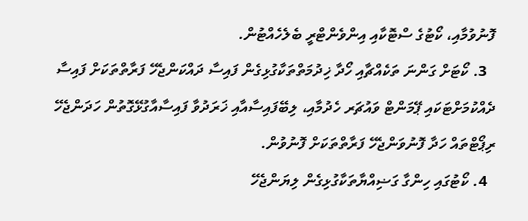ފޮނުވުމާއި، ކޯޓުގެ ސްޓޮކާއި އިންވެންޓްރީ ބެލެހެއްޓުން.
  3. ކޯޓަށް ގަންނަ ތަކެއްޗާއި ހޯދާ ޚިދުމަތްތަކާގުޅިގެން ފައިސާ ދައްކަންޖެހޭ ފަރާތްތަކަށް ފައިސާ ދެއްކުމަށްޓަކައި ޕޭމަންޓް ވައުޗަރ ހެދުމާއި، ލިބޭފައިސާއާއި ޚަރަދުވާ ފައިސާއާގުޅޭގޮތުން ހަދަންޖެހޭ ރިޕޯޓްތައް ހަދާ ފޮނުވަންޖެހޭ ފަރާތްތަކަށް ފޮނުވުން.
  4. ކޯޓުގައި ހިންގާ ގަޟިއްޔާތަކާގުޅިގެން ލިޔަންޖެހޭ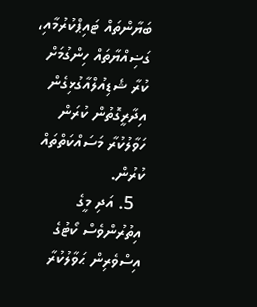ބަޔާންތައް ޓައިޕްކުރުމާއި، ގަޟިއްޔާތައް ހިންގުމަށް ކުރާ ޝެޑިއުލްއާގުޅިގެން އިދާރީގޮތުން ކުރަން ހަވާލުކުރާ މަސައްކަތްތައް ކުރުން.
  5. އަދި މީގެ އިތުރުންވެސް ކޯޓުގެ އިސްވެރިން ޙަވާލުކުރާ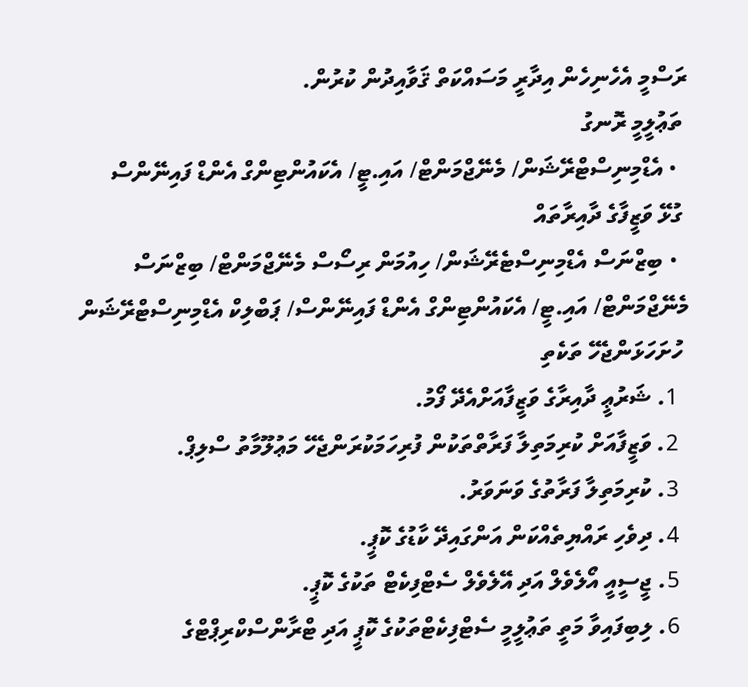ރަސްމީ އެހެނިހެން އިދާރީ މަސައްކަތް ޤަވާއިދުން ކުރުން.
 ތަޢުލީމީ ރޮނގު
  • އެޑްމިނިސްޓްރޭޝަން/ މެނޭޖްމަންޓް/ އައި.ޓީ/ އެކައުންޓިންގް އެންޑް ފައިނޭންސް
 ގުޅޭ ވަޒީފާގެ ދާއިރާތައް
  • ބިޒްނަސް އެޑްމިނިސްޓެރޭޝަން/ ހިއުމަން ރިސޯސް މެނޭޖްމަންޓް/ ބިޒްނަސް މެނޭޖްމަންޓް/ އައި.ޓީ/ އެކައުންޓިންގް އެންޑް ފައިނޭންސް/ ޕަބްލިކް އެޑްމިނިސްޓްރޭޝަން
 ހުށަހަޅަންޖެހޭ ތަކެތި
  1. ޝަރުޢީ ދާއިރާގެ ވަޒީފާއަށްއެދޭ ފޯމު.
  2. ވަޒީފާއަށް ކުރިމަތިލާ ފަރާތްތަކުން ފުރިހަމަކުރަންޖެހޭ މަޢުލޫމާތު ސްލިޕް.
  3. ކުރިމަތިލާ ފަރާތުގެ ވަނަވަރު.
  4. ދިވެހި ރައްޔިތެއްކަން އަންގައިދޭ ކާޑުގެ ކޮޕީ.
  5. ޖީސީއީ އޯލެވެލް އަދި އޭލެވެލް ސެޓްފިކެޓް ތަކުގެ ކޮޕީ.
  6. ލިބިފައިވާ މަތީ ތަޢުލީމީ ސެޓްފިކެޓްތަކުގެ ކޮޕީ އަދި ޓްރާންސްކްރިޕްޓްގެ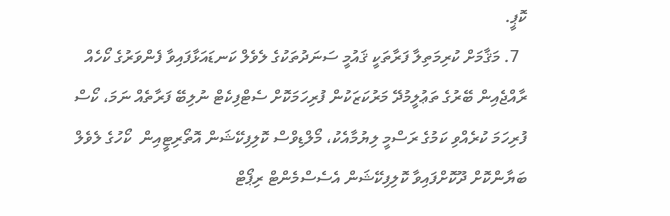ކޮޕީ.
  7. މަޤާމަށް ކުރިމަތިލާ ފަރާތަކީ ޤައުމީ ސަނަދުތަކުގެ ލެވެލް ކަނޑައަޅާފައިވާ ފެންވަރުގެ ކޯހެއް ރާއްޖެއިން ބޭރުގެ ތަޢުލީމުދޭ މަރުކަޒަކުން ފުރިހަމަކޮށް ސެޓްފިކެޓް ނުލިބޭ ފަރާތެއް ނަމަ، ކޯސް ފުރިހަމަ ކުރެއްވި ކަމުގެ ރަސްމީ ލިޔުމާއެކު، މޯލްޑިވްސް ކޮލިފިކޭޝަން އޮތޯރިޓީއިން  ކޯހުގެ ލެވެލް ބަޔާންކޮށް ދޫކޮށްފައިވާ ކޮލިފިކޭޝަން އެސެސްމެންޓް ރިޕޯޓް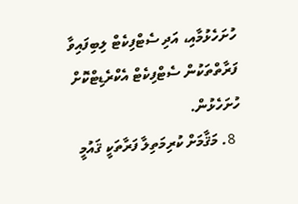ހުށަހެޅުމާއި، އަދި ސެޓްފިކެޓް ލިބިފައިވާ ފަރާތްތަކުން ސެޓްފިކެޓް އެކްރެޑިޓްކޮށް ހުށަހެޅުން.
  8. މަޤާމަށް ކުރިމަތިލާ ފަރާތަކީ ޤައުމީ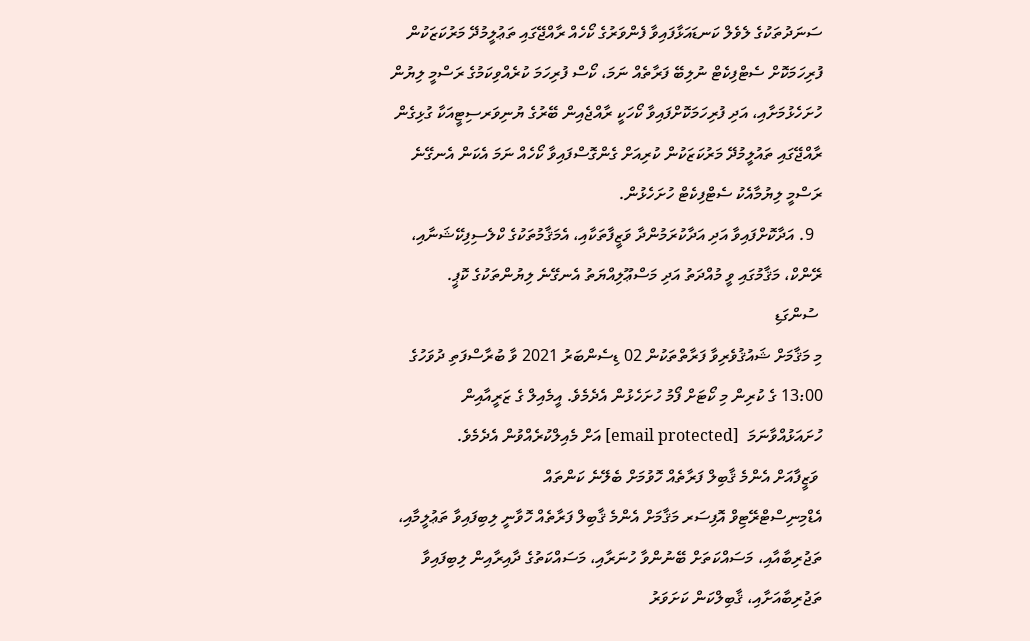ސަނަދުތަކުގެ ލެވެލް ކަނޑައަޅާފައިވާ ފެންވަރުގެ ކޯހެއް ރާއްޖޭގައި ތަޢުލީމުދޭ މަރުކަޒަކުން ފުރިހަމަކޮށް ސެޓްފިކެޓް ނުލިބޭ ފަރާތެއް ނަމަ، ކޯސް ފުރިހަމަ ކުރެއްވިކަމުގެ ރަސްމީ ލިޔުން ހުށަހެޅުމަށާއި، އަދި ފުރިހަމަކޮށްފައިވާ ކޯހަކީ ރާއްޖެއިން ބޭރުގެ ޔުނިވަރސިޓީއަކާ ގުޅިގެން ރާއްޖޭގައި ތައުލީމުދޭ މަރުކަޒަކުން ކުރިއަށް ގެންގޮސްފައިވާ ކޯހެއް ނަމަ އެކަން އެނގޭނެ ރަސްމީ ލިޔުމާއެކު ސެޓްފިކެޓް ހުށަހެޅުން.
  9. އަދާކޮށްފައިވާ އަދި އަދާކުރަމުންދާ ވަޒީފާތަކާއި، އެމަޤާމުތަކުގެ ކްލެސިފިކޭޝަނާއި، ރޭންކް، މަޤާމުގައި ވީ މުއްދަތު އަދި މަސްޢޫލިއްޔަތު އެނގޭނެ ލިޔުންތަކުގެ ކޮޕީ.
 ސުންގަޑި
މި މަޤާމަށް ޝައުޤުވެރިވާ ފަރާތްތަކުން 02 ޑިސެންބަރު 2021 ވާ ބުރާސްފަތި ދުވަހުގެ 13:00 ގެ ކުރިން މި ކޯޓަށް ފޯމު ހުށަހެޅުން އެދެމެވެ. އީމެއިލް ގެ ޒަރީއާއިން ހުށައަޅުއްވާނަމަ  [email protected] އަށް މެއިލްކުރެއްވުން އެދެމެވެ.
 ވަޒީފާއަށް އެންމެ ޤާބިލް ފަރާތެއް ހޮވުމަށް ބެލޭނެ ކަންތައް
އެޑްމިނިސްޓްރޭޓިވް އޮފިސަރ މަޤާމަށް އެންމެ ޤާބިލް ފަރާތެއް ހޮވާނީ ލިބިފައިވާ ތަޢުލީމާއި، ތަޖުރިބާއާއި، މަސައްކަތަށް ބޭނުންވާ ހުނަރާއި، މަސައްކަތުގެ ދާއިރާއިން ލިބިފައިވާ ތަޖުރިބާއަށާއި، ޤާބިލްކަން ކަށަވަރު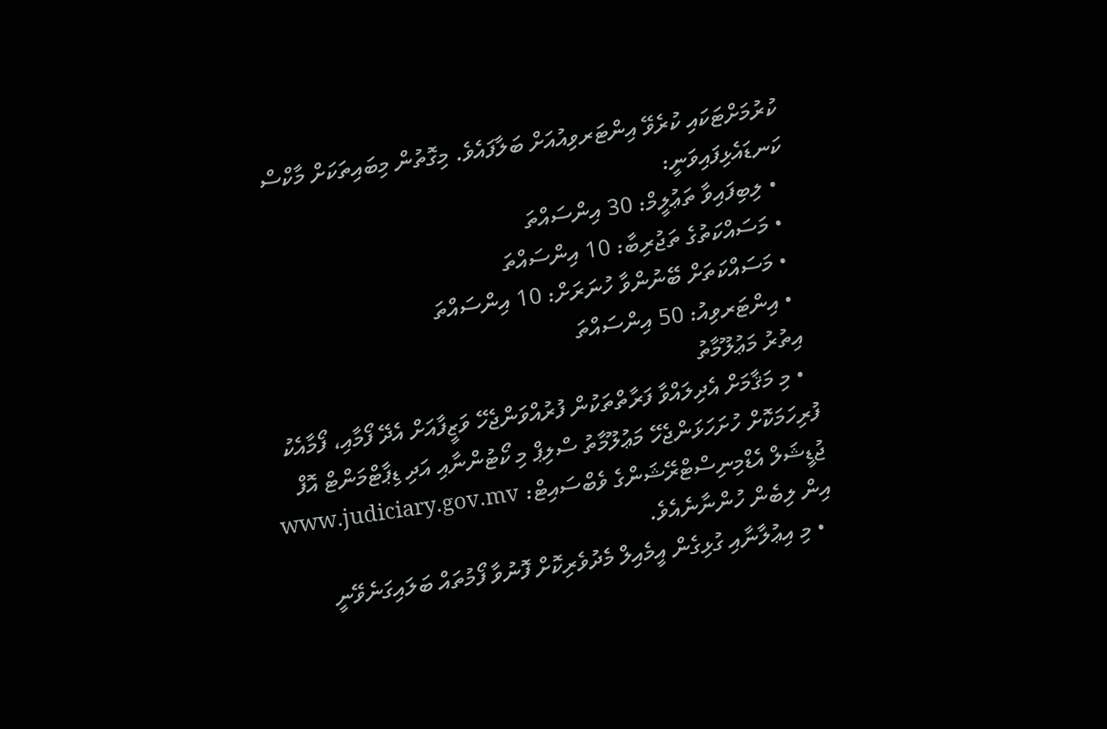ކުރުމަށްޓަކައި ކުރެވޭ އިންޓަރވިއުއަށް ބަލާފައެވެ. މިގޮތުން މިބައިތަކަށް މާކްސް ކަނޑައެޅިފައިވަނީ:
  • ލިބިފައިވާ ތަޢުލީމް: 30 އިންސައްތަ
  • މަސައްކަތުގެ ތަޖުރިބާ: 10 އިންސައްތަ
  • މަސައްކަތަށް ބޭނުންވާ ހުނަރަށް: 10 އިންސައްތަ
  • އިންޓަރވިއު: 50 އިންސައްތަ
 އިތުރު މަޢުލޫމާތު
  • މި މަޤާމަށް އެދިލައްވާ ފަރާތްތަކުން ފުރުއްވަންޖެހޭ ވަޒީފާއަށް އެދޭ ފޯމާއި، ފޯމާއެކު ފުރިހަމަކޮށް ހުށަހަޅަންޖެހޭ މަޢުލޫމާތު ސްލިޕް މި ކޯޓުންނާއި އަދި ޑިޕާޓްމަންޓް އޮފް ޖުޑީޝަލް އެޑްމިނިސްޓްރޭޝަންގެ ވެބްސައިޓް: www.judiciary.gov.mv އިން ލިބެން ހުންނާނެއެވެ.
  • މި އިޢުލާނާއި ގުޅިގެން އީމެއިލް މެދުވެރިކޮށް ފޮނުވާ ފޯމުތައް ބަލައިގަނެވޭނީ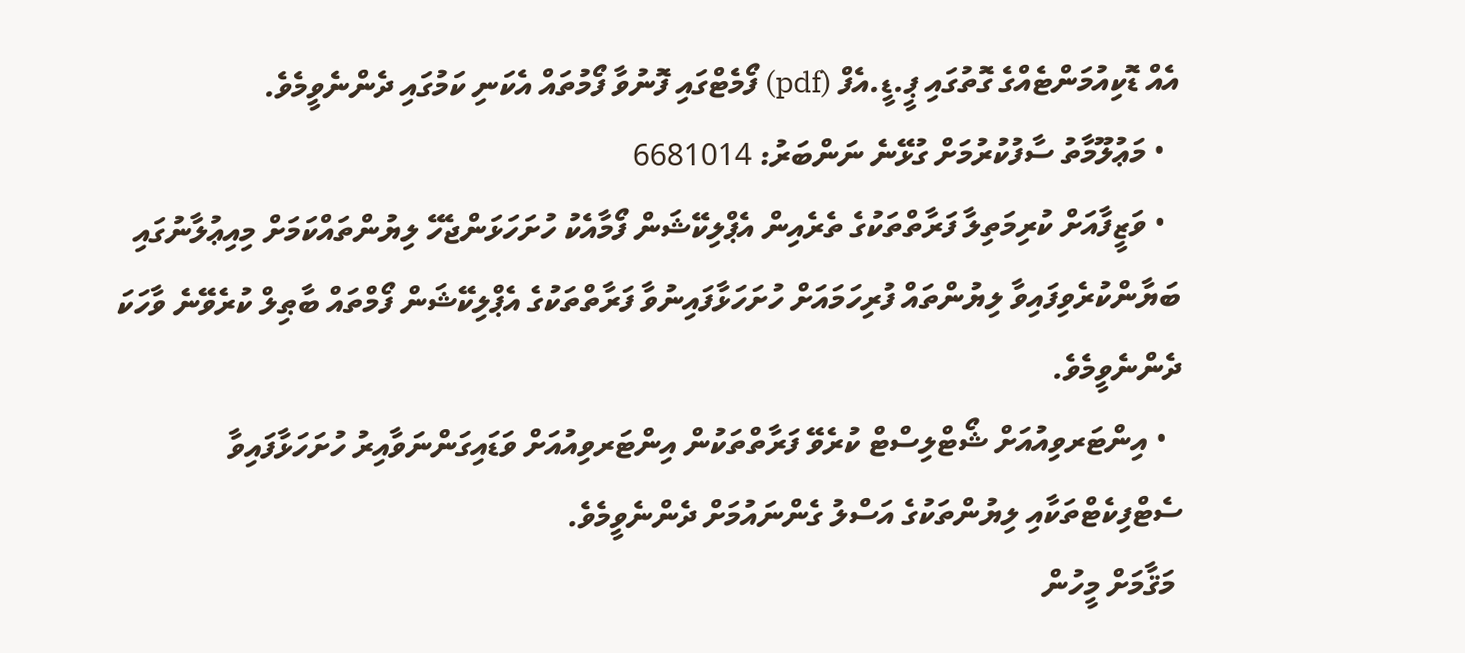އެއް ޑޮކިއުމަންޓެއްގެ ގޮތުގައި ޕީ.ޑީ.އެފް (pdf) ފޯމެޓްގައި ފޮނުވާ ފޯމުތައް އެކަނި ކަމުގައި ދެންނެވީމެވެ.
  • މަޢުލޫމާތު ސާފުކުރުމަށް ގުޅޭނެ ނަންބަރު: 6681014
  • ވަޒީފާއަށް ކުރިމަތިލާ ފަރާތްތަކުގެ ތެރެއިން އެޕްލިކޭޝަން ފޯމާއެކު ހުށަހަޅަންޖެހޭ ލިޔުންތައްކަމަށް މިއިޢުލާނުގައި ބަޔާންކުރެވިފައިވާ ލިޔުންތައް ފުރިހަމައަށް ހުށަހަޅާފައިނުވާ ފަރާތްތަކުގެ އެޕްލިކޭޝަން ފޯމްތައް ބާޠިލް ކުރެވޭނެ ވާހަކަ ދެންނެވީމެވެ.
  • އިންޓަރވިއުއަށް ޝޯޓްލިސްޓް ކުރެވޭ ފަރާތްތަކުން އިންޓަރވިއުއަށް ވަޑައިގަންނަވާއިރު ހުށަހަޅާފައިވާ ސެޓްފިކެޓްތަކާއި ލިޔުންތަކުގެ އަސްލު ގެންނައުމަށް ދެންނެވީމެވެ.
 މަޤާމަށް މީހުން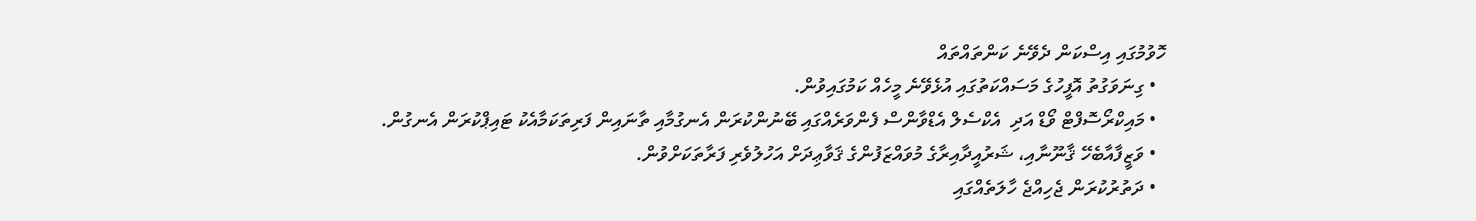ހޮވުމުގައި އިސްކަން ދެވޭނެ ކަންތައްތައް
  • ގިނަވަގުތު އޮފީހުގެ މަސައްކަތުގައި އުޅެވޭނެ މީހެއް ކަމުގައިވުން.
  • މައިކްރޯސޮފްޓް ވޯޑް އަދި  އެކްސެލް އެޑްވާންސް ފެންވަރެއްގައި ބޭނުންކުރަން އެނގުމާއި ތާނައިން ފަރިތަކަމާއެކު ޓައިޕްކުރަން އެނގުން.
  • ވަޒީފާއާބެހޭ ޤާނޫނާއި، ޝަރުއީދާއިރާގެ މުވައްޒަފުންގެ ޤަވާޢިދަށް އަހުލުވެރި ފަރާތަކަށްވުން.
  • ދަތުރުކުރަން ޖެހިއްޖެ ހާލަތެއްގައި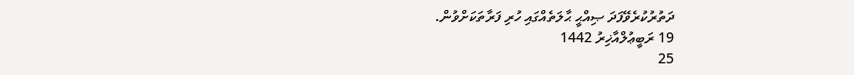ދަތުރުކުރެވޭފަދަ ޞިއްޙީ ޙާލަތެއްގައި ހުރި ފަރާތަކަށްވުން.
19 ރަބީޢުލްއާޚިރު 1442
25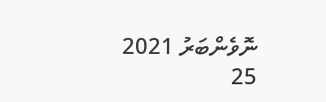ނޮވެންބަރު 2021
25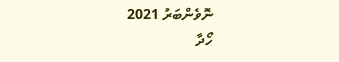ނޮވެންބަރު 2021
ހޯދާ